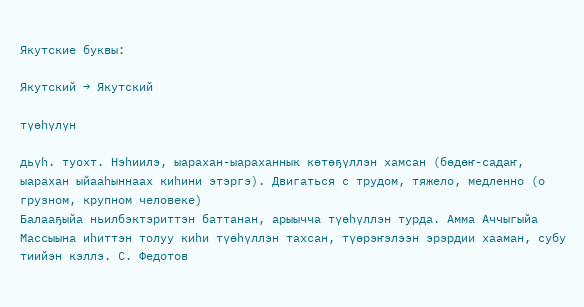Якутские буквы:

Якутский → Якутский

түөһүлүн

дьүһ. туохт. Нэһиилэ, ыарахан-ыараханнык көтөҕүллэн хамсан (бөдөҥ-садаҥ, ыарахан ыйааһыннаах киһини этэргэ). Двигаться с трудом, тяжело, медленно (о грузном, крупном человеке)
Балааҕыйа ньилбэктэриттэн баттанан, арыычча түөһүллэн турда. Амма Аччыгыйа
Массыына иһиттэн толуу киһи түөһүллэн тахсан, түөрэҥэлээн эрэрдии хааман, субу тиийэн кэллэ. С. Федотов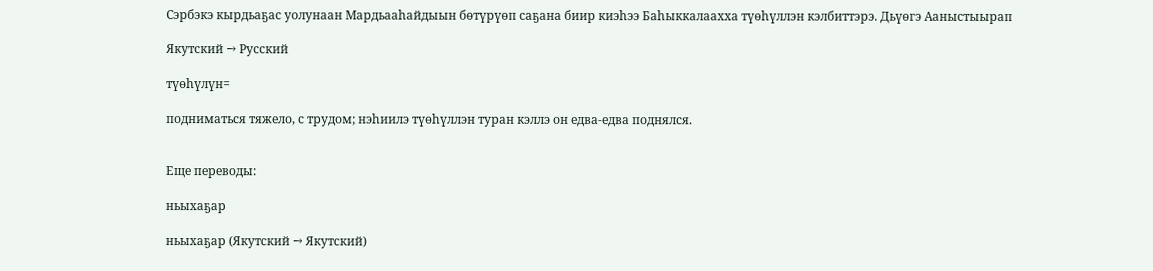Сэрбэкэ кырдьаҕас уолунаан Мардьааһайдыын бөтүрүөп саҕана биир киэһээ Баһыккалаахха түөһүллэн кэлбиттэрэ. Дьүөгэ Ааныстыырап

Якутский → Русский

түөһүлүн=

подниматься тяжело, с трудом; нэһиилэ түөһүллэн туран кэллэ он едва-едва поднялся.


Еще переводы:

ньыхаҕар

ньыхаҕар (Якутский → Якутский)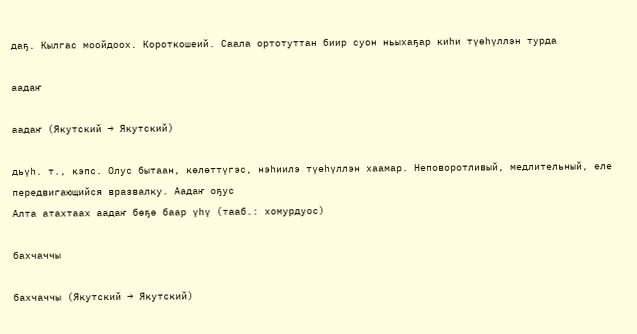даҕ. Кылгас моойдоох. Короткошеий. Саала ортотуттан биир суон ньыхаҕар киһи түөһүллэн турда

аадаҥ

аадаҥ (Якутский → Якутский)

дьүһ. т., кэпс. Олус бытаан, көлөттүгэс, нэһиилэ түөһүллэн хаамар. Неповоротливый, медлительный, еле передвигающийся вразвалку. Аадаҥ оҕус
Алта атахтаах аадаҥ бөҕө баар үһү (тааб.: хомурдуос)

бахчаччы

бахчаччы (Якутский → Якутский)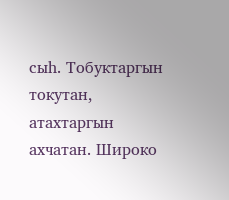сыһ. Тобуктаргын токутан, атахтаргын ахчатан. Широко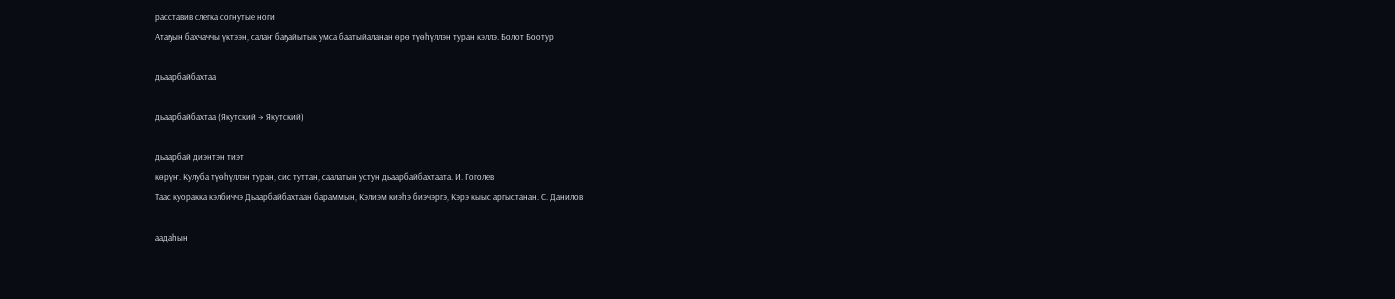расставив слегка согнутые ноги
Атаҕын бахчаччы үктээн, салаҥ баҕайытык умса баатыйаланан өрө түөһүллэн туран кэллэ. Болот Боотур

дьаарбайбахтаа

дьаарбайбахтаа (Якутский → Якутский)

дьаарбай диэнтэн тиэт
көрүҥ. Кулуба түөһүллэн туран, сис туттан, саалатын устун дьаарбайбахтаата. И. Гоголев
Таас куоракка кэлбиччэ Дьаарбайбахтаан бараммын, Кэлиэм киэһэ биэчэргэ, Кэрэ кыыс аргыстанан. С. Данилов

аадаһын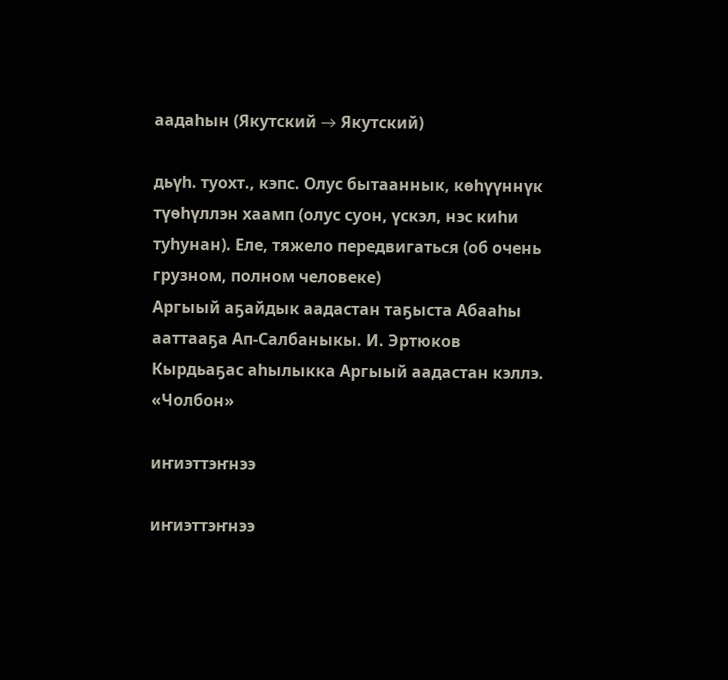аадаһын (Якутский → Якутский)

дьүһ. туохт., кэпс. Олус бытааннык, көһүүннүк түөһүллэн хаамп (олус суон, үскэл, нэс киһи туһунан). Еле, тяжело передвигаться (об очень грузном, полном человеке)
Аргыый аҕайдык аадастан таҕыста Абааһы ааттааҕа Ап-Салбаныкы. И. Эртюков
Кырдьаҕас аһылыкка Аргыый аадастан кэллэ. «Чолбон»

иҥиэттэҥнээ

иҥиэттэҥнээ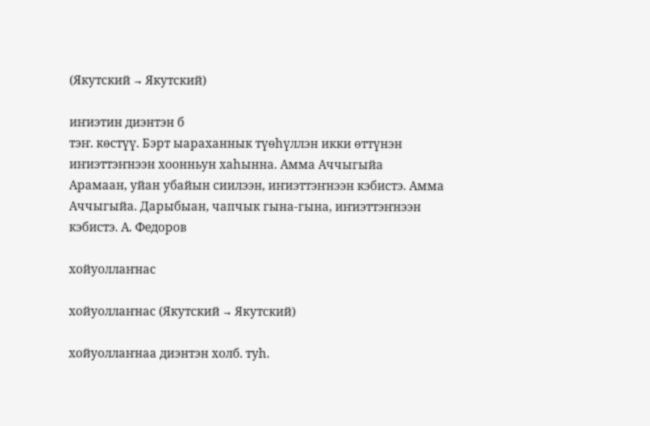(Якутский → Якутский)

иҥиэтин диэнтэн б
тэҥ. көстүү. Бэрт ыараханнык түөһүллэн икки өттүнэн иҥиэттэҥнээн хоонньун хаһынна. Амма Аччыгыйа
Арамаан, уйан убайын сиилээн, иҥиэттэҥнээн кэбистэ. Амма Аччыгыйа. Дарыбыан, чапчык гына-гына, иҥиэттэҥнээн кэбистэ. А. Федоров

хойуоллаҥнас

хойуоллаҥнас (Якутский → Якутский)

хойуоллаҥнаа диэнтэн холб. туһ.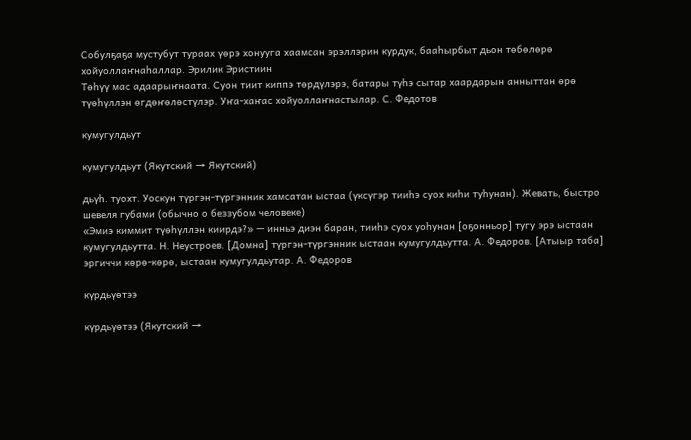Собулҕаҕа мустубут тураах үөрэ хонууга хаамсан эрэллэрин курдук, бааһырбыт дьон төбөлөрө хойуоллаҥнаһаллар. Эрилик Эристиин
Төһүү мас адаарыҥнаата. Суон тиит киппэ төрдүлэрэ, батары түһэ сытар хаардарын анныттан өрө түөһүллэн өгдөҥөлөстүлэр. Уҥа-хаҥас хойуоллаҥнастылар. С. Федотов

кумугулдьут

кумугулдьут (Якутский → Якутский)

дьүһ. туохт. Уоскун түргэн-түргэнник хамсатан ыстаа (үксүгэр тииһэ суох киһи туһунан). Жевать, быстро шевеля губами (обычно о беззубом человеке)
«Эмиэ киммит түөһүллэн киирдэ?» — инньэ диэн баран, тииһэ суох уоһунан [оҕонньор] тугу эрэ ыстаан кумугулдьутта. Н. Неустроев. [Домна] түргэн-түргэнник ыстаан кумугулдьутта. А. Федоров. [Атыыр таба] эргиччи көрө-көрө, ыстаан кумугулдьутар. А. Федоров

күрдьүөтээ

күрдьүөтээ (Якутский →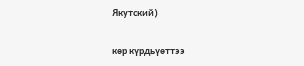Якутский)

көр күрдьүөттээ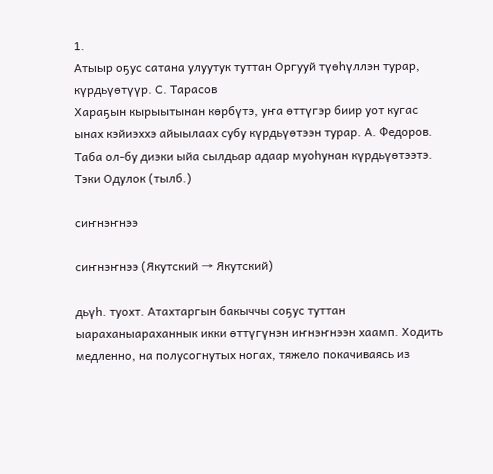1.
Атыыр оҕус сатана улуутук туттан Оргууй түөһүллэн турар, күрдьүөтүүр. С. Тарасов
Хараҕын кырыытынан көрбүтэ, уҥа өттүгэр биир уот кугас ынах кэйиэххэ айыылаах субу күрдьүөтээн турар. А. Федоров. Таба ол-бу диэки ыйа сылдьар адаар муоһунан күрдьүөтээтэ. Тэки Одулок (тылб.)

сиҥнэҥнээ

сиҥнэҥнээ (Якутский → Якутский)

дьүһ. туохт. Атахтаргын бакыччы соҕус туттан ыараханыараханнык икки өттүгүнэн иҥнэҥнээн хаамп. Ходить медленно, на полусогнутых ногах, тяжело покачиваясь из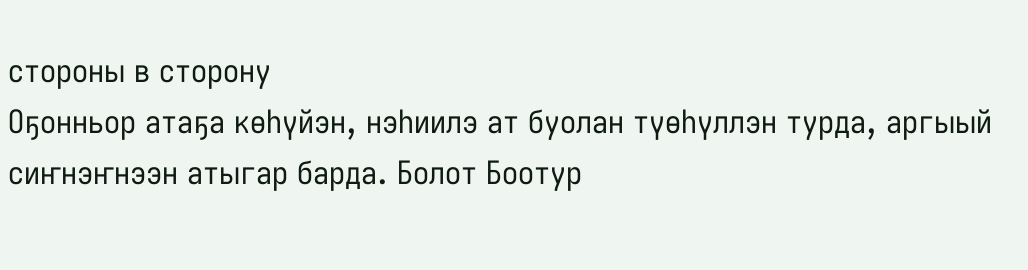стороны в сторону
Оҕонньор атаҕа көһүйэн, нэһиилэ ат буолан түөһүллэн турда, аргыый сиҥнэҥнээн атыгар барда. Болот Боотур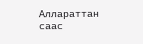Аллараттан саас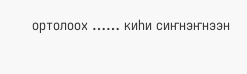ортолоох …… киһи сиҥнэҥнээн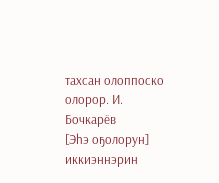тахсан олоппоско олорор. И. Бочкарёв
[Эһэ оҕолорун] иккиэннэрин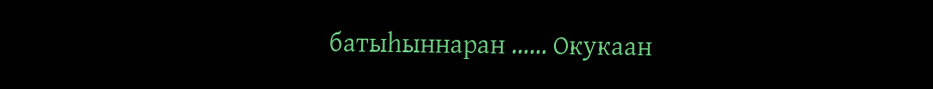батыһыннаран …… Окукаан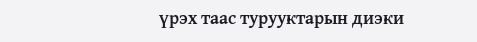үрэх таас турууктарын диэки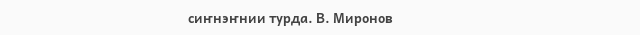сиҥнэҥнии турда. В. Миронов